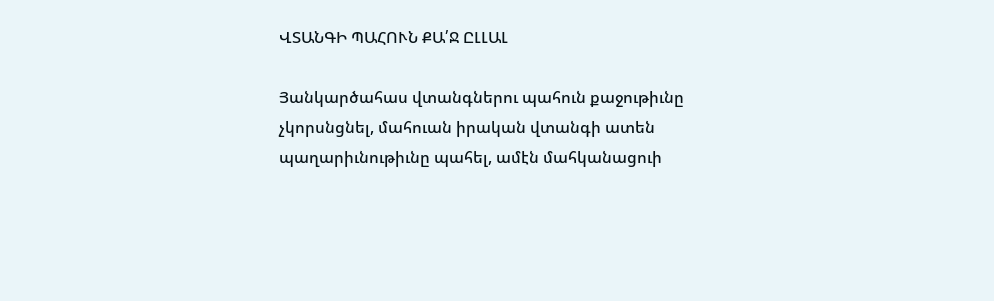ՎՏԱՆԳԻ ՊԱՀՈՒՆ ՔԱ՛Ջ ԸԼԼԱԼ

Յանկարծահաս վտանգներու պահուն քաջութիւնը չկորսնցնել, մահուան իրական վտանգի ատեն պաղարիւնութիւնը պահել, ամէն մահկանացուի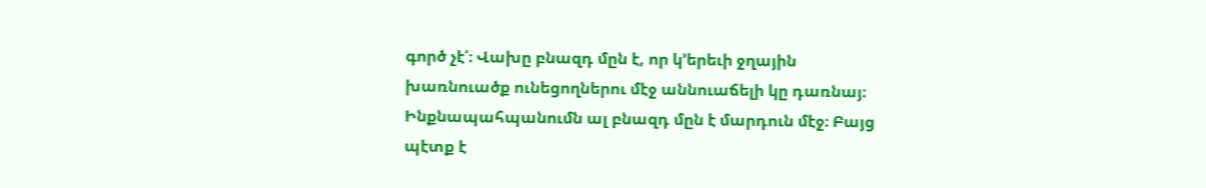գործ չէ՛։ Վախը բնազդ մըն է, որ կ՚երեւի ջղային խառնուածք ունեցողներու մէջ աննուաճելի կը դառնայ։ Ինքնապահպանումն ալ բնազդ մըն է մարդուն մէջ։ Բայց պէտք է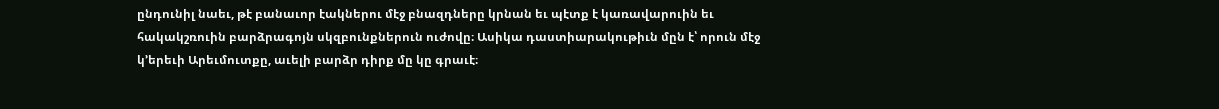ընդունիլ նաեւ, թէ բանաւոր էակներու մէջ բնազդները կրնան եւ պէտք է կառավարուին եւ հակակշռուին բարձրագոյն սկզբունքներուն ուժովը։ Ասիկա դաստիարակութիւն մըն է՝ որուն մէջ կ՚երեւի Արեւմուտքը, աւելի բարձր դիրք մը կը գրաւէ։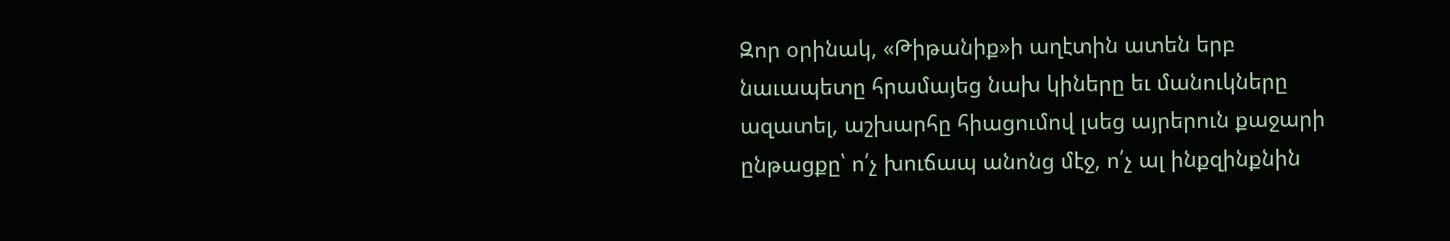Զոր օրինակ, «Թիթանիք»ի աղէտին ատեն երբ նաւապետը հրամայեց նախ կիները եւ մանուկները ազատել, աշխարհը հիացումով լսեց այրերուն քաջարի ընթացքը՝ ո՛չ խուճապ անոնց մէջ, ո՛չ ալ ինքզինքնին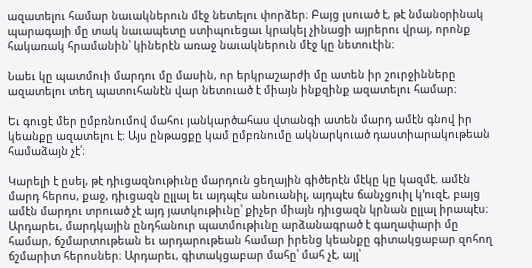ազատելու համար նաւակներուն մէջ նետելու փորձեր։ Բայց լսուած է, թէ նմանօրինակ պարագայի մը տակ նաւապետը ստիպուեցաւ կրակել չինացի այրերու վրայ, որոնք հակառակ հրամանին՝ կիներէն առաջ նաւակներուն մէջ կը նետուէին։

Նաեւ կը պատմուի մարդու մը մասին, որ երկրաշարժի մը ատեն իր շուրջինները ազատելու տեղ պատուհանէն վար նետուած է միայն ինքզինք ազատելու համար։

Եւ գուցէ մեր ըմբռնումով մահու յանկարծահաս վտանգի ատեն մարդ ամէն գնով իր կեանքը ազատելու է։ Այս ընթացքը կամ ըմբռնումը ակնարկուած դաստիարակութեան համաձայն չէ՛։

Կարելի է ըսել, թէ դիւցազնութիւնը մարդուն ցեղային գիծերէն մէկը կը կազմէ. ամէն մարդ հերոս, քաջ, դիւցազն ըլլալ եւ այդպէս անուանիլ, այդպէս ճանչցուիլ կ՚ուզէ, բայց ամէն մարդու տրուած չէ այդ յատկութիւնը՝ քիչեր միայն դիւցազն կրնան ըլլալ իրապէս։ Արդարեւ, մարդկային ընդհանուր պատմութիւնը արձանագրած է գաղափարի մը համար, ճշմարտութեան եւ արդարութեան համար իրենց կեանքը գիտակցաբար զոհող ճշմարիտ հերոսներ։ Արդարեւ, գիտակցաբար մահը՝ մահ չէ, այլ՝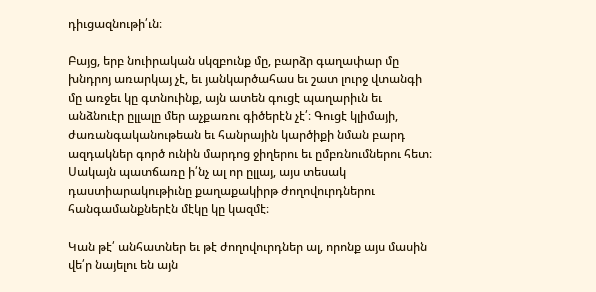դիւցազնութի՛ւն։

Բայց, երբ նուիրական սկզբունք մը, բարձր գաղափար մը խնդրոյ առարկայ չէ, եւ յանկարծահաս եւ շատ լուրջ վտանգի մը առջեւ կը գտնուինք, այն ատեն գուցէ պաղարիւն եւ անձնուէր ըլլալը մեր աչքառու գիծերէն չէ՛։ Գուցէ կլիմայի, ժառանգականութեան եւ հանրային կարծիքի նման բարդ ազդակներ գործ ունին մարդոց ջիղերու եւ ըմբռնումներու հետ։ Սակայն պատճառը ի՛նչ ալ որ ըլլայ, այս տեսակ դաստիարակութիւնը քաղաքակիրթ ժողովուրդներու հանգամանքներէն մէկը կը կազմէ։

Կան թէ՛ անհատներ եւ թէ ժողովուրդներ ալ, որոնք այս մասին վե՛ր նայելու են այն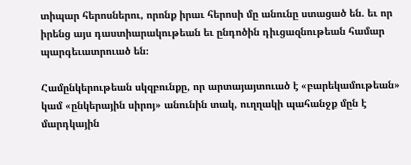տիպար հերոսներու, որոնք իրաւ հերոսի մը անունը ստացած են. եւ որ իրենց այս դաստիարակութեան եւ ընդոծին դիւցազնութեան համար պարգեւատրուած են։

Համընկերութեան սկզբունքը, որ արտայայտուած է «բարեկամութեան» կամ «ընկերային սիրոյ» անունին տակ, ուղղակի պահանջք մըն է մարդկային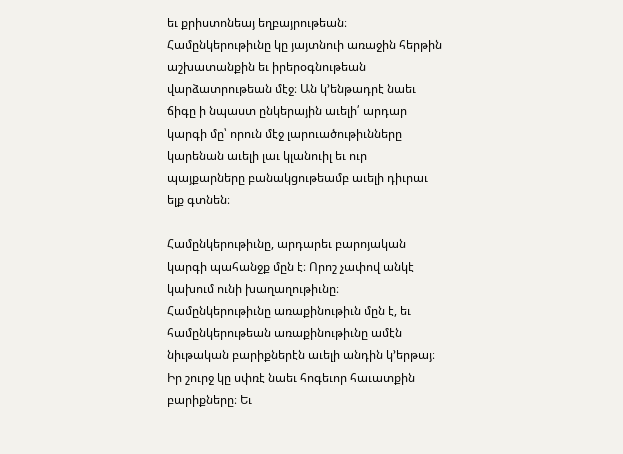եւ քրիստոնեայ եղբայրութեան։ Համընկերութիւնը կը յայտնուի առաջին հերթին աշխատանքին եւ իրերօգնութեան վարձատրութեան մէջ։ Ան կ՚ենթադրէ նաեւ ճիգը ի նպաստ ընկերային աւելի՛ արդար կարգի մը՝ որուն մէջ լարուածութիւնները կարենան աւելի լաւ կլանուիլ եւ ուր պայքարները բանակցութեամբ աւելի դիւրաւ ելք գտնեն։

Համընկերութիւնը, արդարեւ բարոյական կարգի պահանջք մըն է։ Որոշ չափով անկէ կախում ունի խաղաղութիւնը։ Համընկերութիւնը առաքինութիւն մըն է, եւ համընկերութեան առաքինութիւնը ամէն նիւթական բարիքներէն աւելի անդին կ՚երթայ։ Իր շուրջ կը սփռէ նաեւ հոգեւոր հաւատքին բարիքները։ Եւ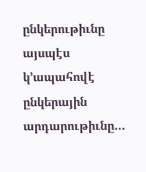ընկերութիւնը այսպէս կ՚ապահովէ ընկերային արդարութիւնը…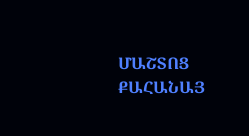ՄԱՇՏՈՑ ՔԱՀԱՆԱՅ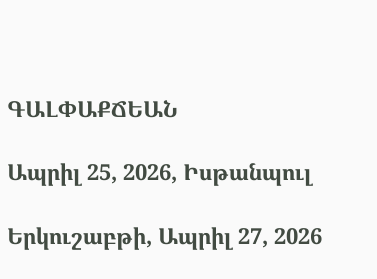ԳԱԼՓԱՔՃԵԱՆ

Ապրիլ 25, 2026, Իսթանպուլ

Երկուշաբթի, Ապրիլ 27, 2026